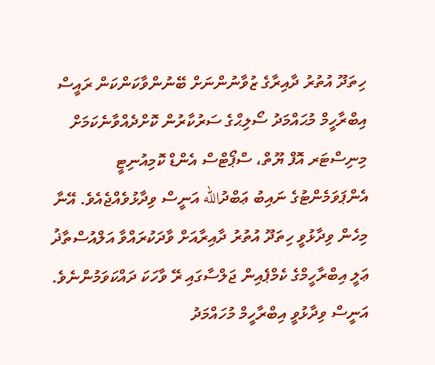ހިތަދޫ އުތުރު ދާއިރާގެ ޒުވާނުންނަށް ބޭނުންވާކަންކަން ރައީސް އިބްރާހީމް މުޙައްމަދު ސޯލިޙްގެ ސަރުކާރުން ކޮށްދެއްވާނެކަމަށް މިނިސްޓަރ އޮފް ޔޫތް، ސްޕޯޓްސް އެންޑް ކޮމިއުނިޓީ އެންޕަވަމެންޓުގެ ނައިބު ޢަބްދުالله އަނީސް ވިދާޅުވެއްޖެއެވެ. އޭނާ މިހެން ވިދާޅުވީ ހިތަދޫ އުތުރު ދާއިރާއަށް ވާދަކުރައްވާ އަލްއުސްތާޛު ޢަލީ އިބްރާހީމްގެ ކެމްޕެއިން ޖަލްސާގައި ރޭ ވާހަކަ ދައްކަވަމުންނެވެ.
އަނީސް ވިދާޅުވީ އިބްރާހީމް މުހައްމަދު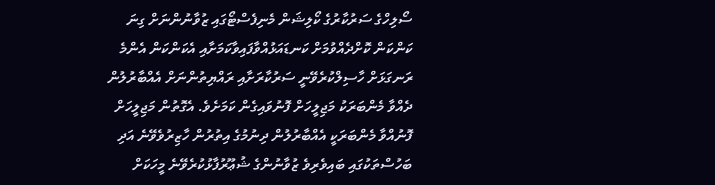ސޯލިހްގެ ސަރުކާރުގެ ކޯލިޝަން މެނިފެސްޓޯގައި ޒުވާނުންނަށް ގިނަ ކަންކަން ކޮށްދެއްވުމަށް ކަނޑައަޅުއްވާފައިވާކަމަށާއި އެކަންކަން އެންމެ ރަނގަޅަށް ހާސިލްކުރެވޭނީ ސަރުކާރަށާއި ރައްޔިތުންނަށް އެއްބާރުލުން ދެއްވާ މެންބަރަކު މަޖިލީހަށް ފޮނުވައިގެން ކަމަށެވެ. އެގޮތުން މަޖިލީހަށް ފޮނުއްވާ މެންބަރަކީ އެއްބާރުލުން ދިނުމުގެ އިތުރުން ހާޒިރުވެވޭނެ އަދި ބަހުސްތަކުގައި ބައިވެރިވެ ޒުވާނުންގެ ޝުޢޫރުފާޅުކުރެވޭނެ މީހަކަށް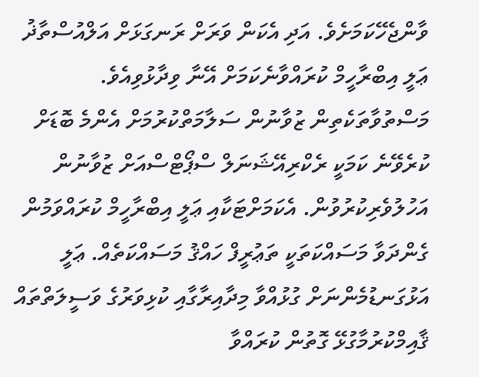ވާންޖެހޭކަމަށެވެ. އަދި އެކަން ވަރަށް ރަނގަޅަށް އަލްއުސްތާޛު ޢަލީ އިބްރާހީމް ކުރައްވާނެކަމަށް އޭނާ ވިދާޅުވިއެވެ.
މަސްތުވާތަކެތިން ޒުވާނުން ސަލާމަތްކުރުމަށް އެންމެ ބޮޑަށް ކުރެވޭނެ ކަމަކީ ރެކްރިއޭޝަނަލް ސްޕޯޓްސްއަށް ޒުވާނުން އަހުލުވެރިކުރުވުން. އެކަމަށްޓަކާއި ޢަލީ އިބްރާހީމް ކުރައްވަމުން ގެންދަވާ މަސައްކަތަކީ ތަޢުރީފް ހައްޤު މަސައްކަތެއް. ޢަލީ އަޅުގަނޑުމެންނަށް ގުޅުއްވާ މިދާއިރާގާއި ކުޅިވަރުގެ ވަސީލަތްތައް ޤާއިމްކުރުމާގުޅޭ ގޮތުން ކުރައްވާ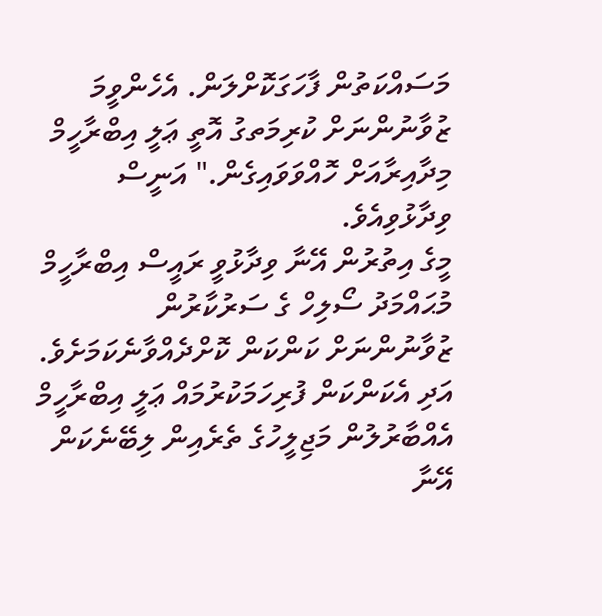މަސައްކަތުން ފާހަގަކޮށްލަން. އެހެންވީމަ ޒުވާނުންނަށް ކުރިމަތގު އޮތީ ޢަލީ އިބްރާހީމް މިދާއިރާއަށް ހޮއްވަވައިގެން." އަނީސް ވިދާޅުވިއެވެ.
މީގެ އިތުރުން އޭނާ ވިދާޅުވީ ރައީސް އިބްރާހީމް މުޙައްމަދު ސޯލިހް ގެ ސަރުކާރުން ޒުވާނުންނަށް ކަންކަން ކޮށްދެއްވާނެކަމަށެވެ. އަދި އެކަންކަން ފުރިހަމަކުރުމައް ޢަލީ އިބްރާހީމް އެއްބާރުލުން މަޖިލީހުގެ ތެރެއިން ލިބޭނެކަން އޭނާ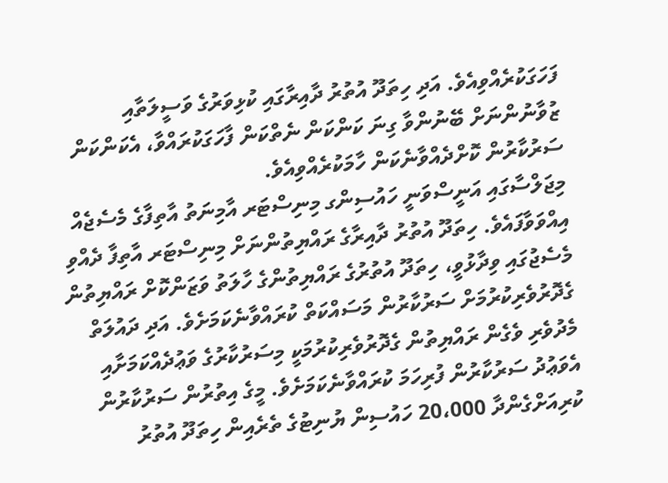ފަހަގަކުރެއްވިއެވެ. އަދި ހިތަދޫ އުތުރު ދާއިރާގައި ކުޅިވަރުގެ ވަސީލަތާއި ޒުވާނުންނަށް ބޭނުންވާ ގިނަ ކަންކަން ނެތްކަން ފާހަގަކުރައްވާ، އެކަންކަން ސަރުކާރުން ކޮށްދެއްވާނެކަން ހާމަކުރެއްވިއެވެ.
މިޖަލްސާގައި އަނީސްވަނީ ހައުސިންގ މިނިސްޓަރ އާމިނަތު އާތިފާގެ މެސެޖެއް އިއްވަވާފައެވެ. ހިތަދޫ އުތުރު ދާއިރާގެ ރައްޔިތުންނަށް މިނިސްޓަރ އާތިފާ ދެއްވި މެސެޖުގައި ވިދާޅުވީ، ހިތަދޫ އުތުރުގެ ރައްޔިތުންގެ ހާލަތު ވަޒަންކޮށް ރައްޔިތުން ގެދޮރުވެރިކުރުމަށް ސަރުކާރުން މަސައްކަތް ކުރައްވާނެކަމަށެވެ. އަދި ދައުލަތް މެދުވެރި ވެގެން ރައްޔިތުން ގެދޮރުވެރިކުރުމަކީ މިސަރުކާރުގެ ވަޢުދެއްކަމަށާއި އެވަޢުދު ސަރުކާރުން ފުރިހަމަ ކުރައްވާނެކަމަށެވެ. މީގެ އިތުރުން ސަރުކާރުން ކުރިއަށްގެންދާ 20،000 ހައުސިން ޔުނިޓުގެ ތެރެއިން ހިތަދޫ އުތުރު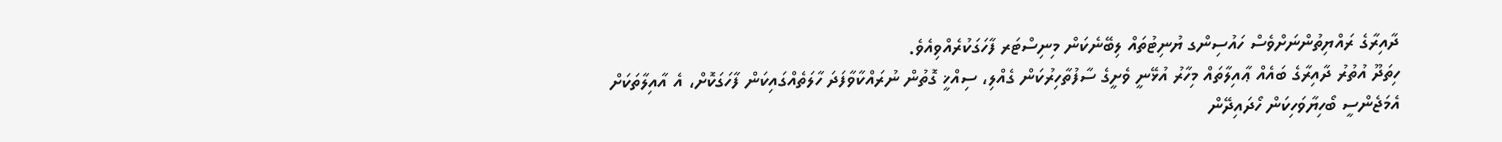ދާއިރާގެ ރައްޔިތުންނަށްވެސް ހައުސިންގ ޔުނިޓުތައް ލިބޭނެކަން މިނިސްޓަރ ފާހަގަކުރެއްވިއެވެ.
ހިތަދޫ އުތުރު ދާއިރާގެ ބައެއް ޢާއިލާތައް މިހާރު އުޅޭނީ ވެށީގެ ސާފުތާހިރުކަން ގެއްލި، ސިއްޚީ ގޮތުން ނުރައްކާވާފަދަ ހާލަތެއްގައިކަން ފާހަގަކޮށް، އެ އާއިލާތަކަށް އެމަޖެންސީ ބޯހިޔާވަހިކަން ހޯދައިދޭން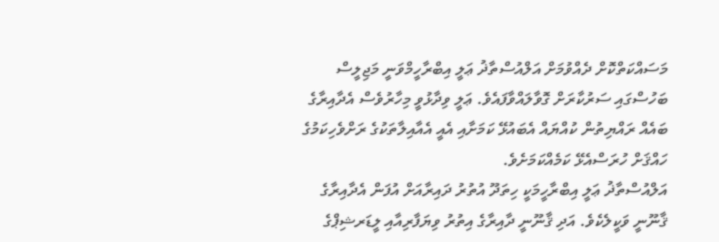މަސައްކަތްކޮށް ދެއްވުމަށް އަލްއުސްތާޛު ޢަލީ އިބްރާހީމްވަނީ މަޖިލީސް ބަހުސްގައި ސަރުކާރަށް ގޮވާލައްވާފައެވެ. ޢަލީ ވިދާޅުވީ މިހާރުވެސް އެދާއިރާގެ ބައެއް ރައްޔިތުން ކުއްޔައް އެބައުޅޭ ކަމަށާއި އެއީ އެއާއިލާތަކުގެ ރަށްވެހިކަމުގެ ހައްޤަށް ހުރަސްއެޅޭ ކަމެއްކަމަށެވެ.
އަލްއުސްތާޛު ޢަލީ އިބްރާހީމަކީ ހިތަދޫ އުތުރު ދައިރާއަށް އުފަން އެދާއިރާގެ ޤާނޫނީ ވަކީލެކެވެ. އަދި ޤާނޫނީ ދާއިރާގެ އިތުރު ވިޔަފާރިއާއި ލީޑަރޝިޕްގެ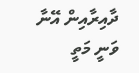ދާއިރާއިން އޭނާ ވަނީ މަތީ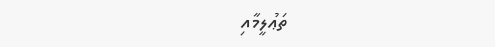ތަޢުލީމާއި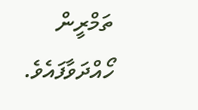ތަމްރީން ހޯއްދަވާފައެވެ.